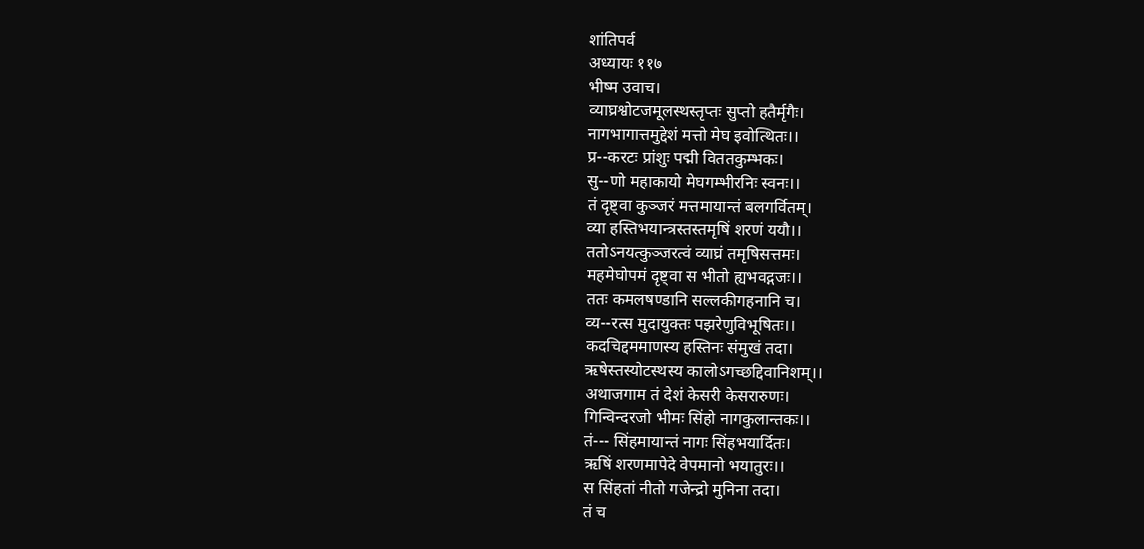शांतिपर्व
अध्यायः ११७
भीष्म उवाच।
व्याघ्रश्वोटजमूलस्थस्तृप्तः सुप्तो हतैर्मृगैः।
नागभागात्तमुद्देशं मत्तो मेघ इवोत्थितः।।
प्र--करटः प्रांशुः पद्मी विततकुम्भकः।
सु--णो महाकायो मेघगम्भीरनिः स्वनः।।
तं दृष्ट्वा कुञ्जरं मत्तमायान्तं बलगर्वितम्।
व्या हस्तिभयान्त्रस्तस्तमृषिं शरणं ययौ।।
ततोऽनयत्कुञ्जरत्वं व्याघ्रं तमृषिसत्तमः।
महमेघोपमं दृष्ट्वा स भीतो ह्यभवद्गजः।।
ततः कमलषण्डानि सल्लकीगहनानि च।
व्य--रत्स मुदायुक्तः पझरेणुविभूषितः।।
कदचिद्दममाणस्य हस्तिनः संमुखं तदा।
ऋषेस्तस्योटस्थस्य कालोऽगच्छद्दिवानिशम्।।
अथाजगाम तं देशं केसरी केसरारुणः।
गिन्विन्दरजो भीमः सिंहो नागकुलान्तकः।।
तं--- सिंहमायान्तं नागः सिंहभयार्दितः।
ऋषिं शरणमापेदे वेपमानो भयातुरः।।
स सिंहतां नीतो गजेन्द्रो मुनिना तदा।
तं च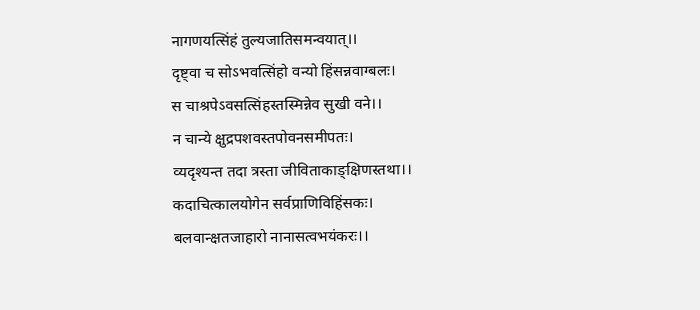नागणयत्सिंहं तुल्यजातिसमन्वयात्।।
दृष्ट्वा च सोऽभवत्सिंहो वन्यो हिंसन्नवाग्बलः।
स चाश्रपेऽवसत्सिंहस्तस्मिन्नेव सुखी वने।।
न चान्ये क्षुद्रपशवस्तपोवनसमीपतः।
व्यदृश्यन्त तदा त्रस्ता जीविताकाङ्क्षिणस्तथा।।
कदाचित्कालयोगेन सर्वप्राणिविहिंसकः।
बलवान्क्षतजाहारो नानासत्वभयंकरः।।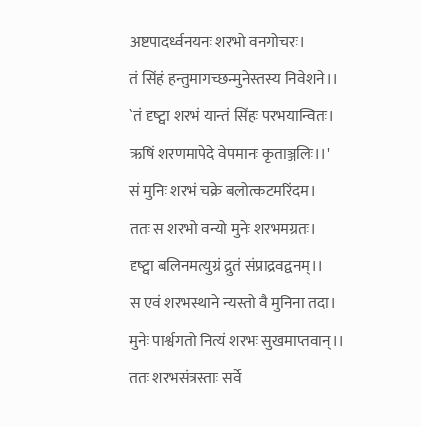अष्टपादर्ध्वनयनः शरभो वनगोचरः।
तं सिंहं हन्तुमागच्छन्मुनेस्तस्य निवेशने।।
`तं दृष्ट्वा शरभं यान्तं सिंहः परभयान्वितः।
ऋषिं शरणमापेदे वेपमानः कृताञ्जलिः।।'
सं मुनिः शरभं चक्रे बलोत्कटमरिंदम।
ततः स शरभो वन्यो मुनेः शरभमग्रतः।
दृष्ट्वा बलिनमत्युग्रं द्रुतं संप्राद्रवद्वनम्।।
स एवं शरभस्थाने न्यस्तो वै मुनिना तदा।
मुनेः पार्श्वगतो नित्यं शरभः सुखमाप्तवान्।।
ततः शरभसंत्रस्ताः सर्वे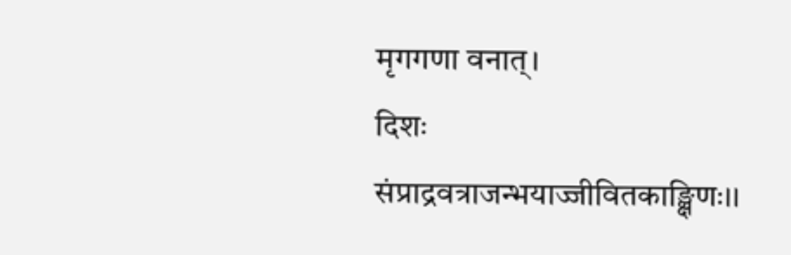मृगगणा वनात्।
दिशः संप्राद्रवत्राजन्भयाज्जीवितकाङ्क्षिणः।।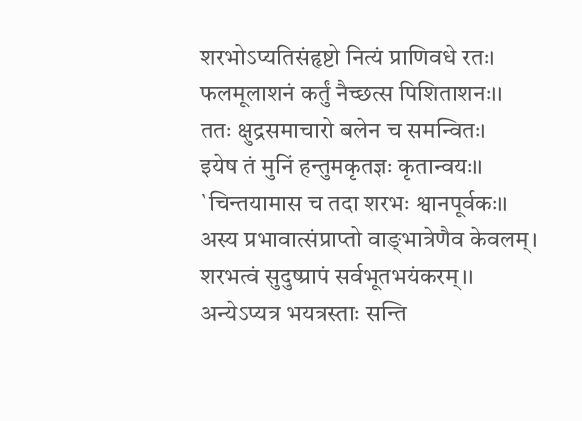शरभोऽप्यतिसंहृष्टो नित्यं प्राणिवधे रतः।
फलमूलाशनं कर्तुं नैच्छत्स पिशिताशनः।।
ततः क्षुद्रसमाचारो बलेन च समन्वितः।
इयेष तं मुनिं हन्तुमकृतज्ञः कृतान्वयः।।
`चिन्तयामास च तदा शरभः श्वानपूर्वकः।।
अस्य प्रभावात्संप्राप्तो वाङ्भात्रेणैव केवलम्।
शरभत्वं सुदुष्प्रापं सर्वभूतभयंकरम्।।
अन्येऽप्यत्र भयत्रस्ताः सन्ति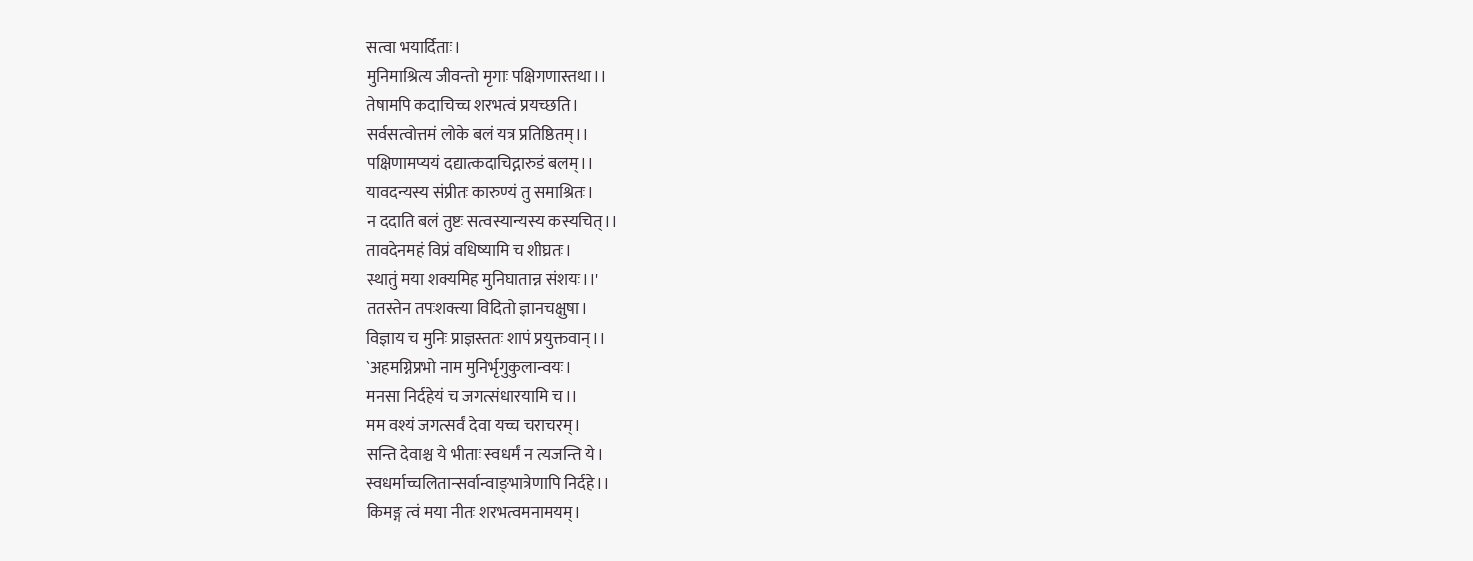सत्वा भयार्दिताः।
मुनिमाश्रित्य जीवन्तो मृगाः पक्षिगणास्तथा।।
तेषामपि कदाचिच्च शरभत्वं प्रयच्छति।
सर्वसत्वोत्तमं लोके बलं यत्र प्रतिष्ठितम्।।
पक्षिणामप्ययं दद्यात्कदाचिद्गारुडं बलम्।।
यावदन्यस्य संप्रीतः कारुण्यं तु समाश्रितः।
न ददाति बलं तुष्टः सत्वस्यान्यस्य कस्यचित्।।
तावदेनमहं विप्रं वधिष्यामि च शीघ्रतः।
स्थातुं मया शक्यमिह मुनिघातान्न संशयः।।'
ततस्तेन तपःशक्त्या विदितो ज्ञानचक्षुषा।
विज्ञाय च मुनिः प्राज्ञस्ततः शापं प्रयुक्तवान्।।
`अहमग्निप्रभो नाम मुनिर्भृगुकुलान्वयः।
मनसा निर्दहेयं च जगत्संधारयामि च।।
मम वश्यं जगत्सर्वं देवा यच्च चराचरम्।
सन्ति देवाश्च ये भीताः स्वधर्मं न त्यजन्ति ये।
स्वधर्माच्चलितान्सर्वान्वाङ्भात्रेणापि निर्दहे।।
किमङ्ग त्वं मया नीतः शरभत्वमनामयम्।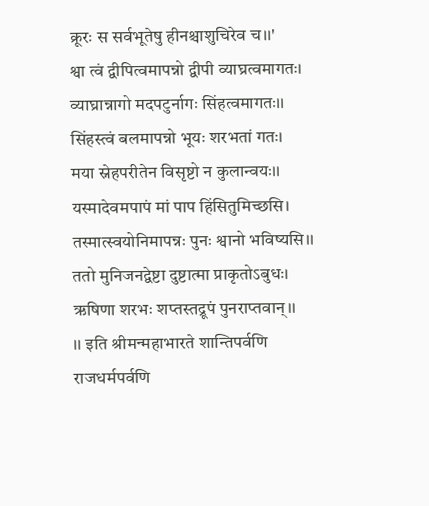क्रूरः स सर्वभूतेषु हीनश्चाशुचिरेव च।।'
श्वा त्वं द्वीपित्वमापन्नो द्वीपी व्याघ्रत्वमागतः।
व्याघ्रान्नागो मदपटुर्नागः सिंहत्वमागतः।।
सिंहस्त्वं बलमापन्नो भूयः शरभतां गतः।
मया स्नेहपरीतेन विसृष्टो न कुलान्वयः।।
यस्मादेवमपापं मां पाप हिंसितुमिच्छसि।
तस्मात्स्वयोनिमापन्नः पुनः श्वानो भविष्यसि।।
ततो मुनिजनद्वेष्टा दुष्टात्मा प्राकृतोऽबुधः।
ऋषिणा शरभः शप्तस्तद्रूपं पुनराप्तवान्।।
।। इति श्रीमन्महाभारते शान्तिपर्वणि
राजधर्मपर्वणि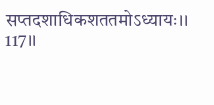सप्तदशाधिकशततमोऽध्यायः।। 117।।